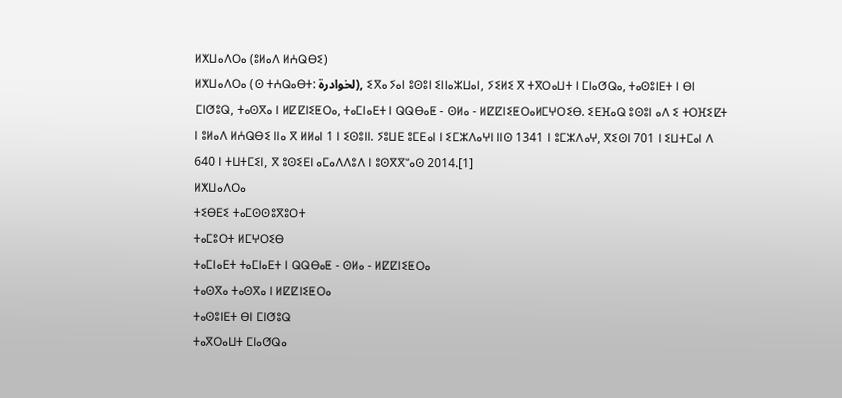ⵍⵅⵡⴰⴷⵔⴰ (ⵓⵍⴰⴷ ⵍⵄⵕⴱⵉ)
ⵍⵅⵡⴰⴷⵔⴰ (ⵙ ⵜⵄⵕⴰⴱⵜ: لخوادرة), ⵉⴳⴰ ⵢⴰⵏ ⵓⵙⵓⵏ ⵉⵏⵏⴰⵣⵡⴰⵏ, ⵢⵉⵍⵉ ⴳ ⵜⴳⵔⴰⵡⵜ ⵏ ⵎⵏⴰⵚⵕⴰ, ⵜⴰⵙⵓⵏⴹⵜ ⵏ ⴱⵏ ⵎⵏⵚⵓⵕ, ⵜⴰⵙⴳⴰ ⵏ ⵍⵇⵇⵏⵉⵟⵔⴰ, ⵜⴰⵎⵏⴰⴹⵜ ⵏ ⵕⵕⴱⴰⵟ - ⵙⵍⴰ - ⵍⵇⵇⵏⵉⵟⵔⴰⵍⵎⵖⵔⵉⴱ. ⵉⴹⴼⴰⵕ ⵓⵙⵓⵏ ⴰⴷ ⵉ ⵜⵔⴼⵉⵇⵜ ⵏ ⵓⵍⴰⴷ ⵍⵄⵕⴱⵉ ⵏⵏⴰ ⴳ ⵍⵍⴰⵏ 1 ⵏ ⵉⵙⵓⵏⵏ. ⵢⵓⵡⴹ ⵓⵎⴹⴰⵏ ⵏ ⵉⵎⵣⴷⴰⵖⵏ ⵏⵏⵙ 1341 ⵏ ⵓⵎⵣⴷⴰⵖ, ⴳⵉⵙⵏ 701 ⵏ ⵉⵡⵜⵎⴰⵏ ⴷ 640 ⵏ ⵜⵡⵜⵎⵉⵏ, ⴳ ⵓⵙⵉⴹⵏ ⴰⵎⴰⴷⴷⵓⴷ ⵏ ⵓⵙⴳⴳⵯⴰⵙ 2014.[1]
ⵍⵅⵡⴰⴷⵔⴰ
ⵜⵉⴱⴹⵉ ⵜⴰⵎⵙⵙⵓⴳⵓⵔⵜ
ⵜⴰⵎⵓⵔⵜ ⵍⵎⵖⵔⵉⴱ
ⵜⴰⵎⵏⴰⴹⵜ ⵜⴰⵎⵏⴰⴹⵜ ⵏ ⵕⵕⴱⴰⵟ - ⵙⵍⴰ - ⵍⵇⵇⵏⵉⵟⵔⴰ
ⵜⴰⵙⴳⴰ ⵜⴰⵙⴳⴰ ⵏ ⵍⵇⵇⵏⵉⵟⵔⴰ
ⵜⴰⵙⵓⵏⴹⵜ ⴱⵏ ⵎⵏⵚⵓⵕ
ⵜⴰⴳⵔⴰⵡⵜ ⵎⵏⴰⵚⵕⴰ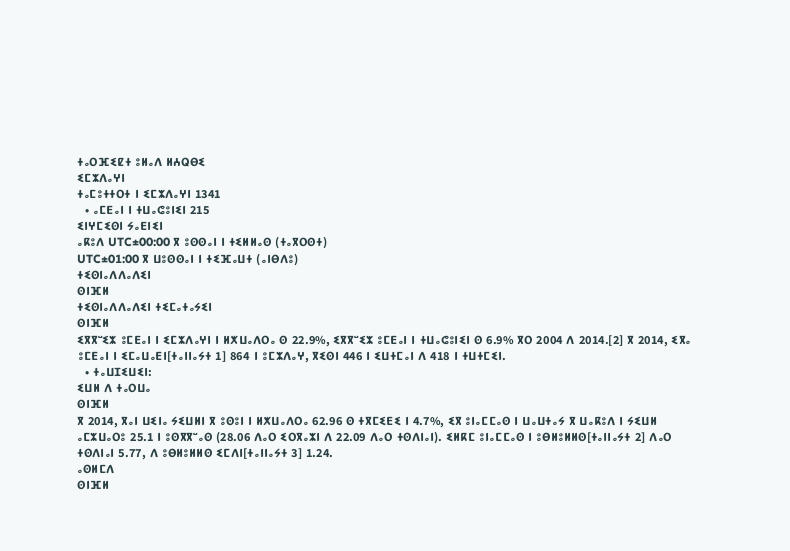ⵜⴰⵔⴼⵉⵇⵜ ⵓⵍⴰⴷ ⵍⵄⵕⴱⵉ
ⵉⵎⵣⴷⴰⵖⵏ
ⵜⴰⵎⵓⵜⵜⵔⵜ ⵏ ⵉⵎⵣⴷⴰⵖⵏ 1341
  • ⴰⵎⴹⴰⵏ ⵏ ⵜⵡⴰⵛⵓⵏⵉⵏ 215
ⵉⵏⵖⵎⵉⵙⵏ ⵢⴰⴹⵏⵉⵏ
ⴰⴽⵓⴷ UTC±00:00 ⴳ ⵓⵙⵙⴰⵏ ⵏ ⵜⵉⵍⵍⴰⵙ (ⵜⴰⴳⵔⵙⵜ)
UTC±01:00 ⴳ ⵡⵓⵙⵙⴰⵏ ⵏ ⵜⵉⴼⴰⵡⵜ (ⴰⵏⴱⴷⵓ)
ⵜⵉⵙⵏⴰⴷⴷⴰⴷⵉⵏ
ⵙⵏⴼⵍ
ⵜⵉⵙⵏⴰⴷⴷⴰⴷⵉⵏ ⵜⵉⵎⴰⵜⴰⵢⵉⵏ
ⵙⵏⴼⵍ
ⵉⴳⴳⵯⵉⵣ ⵓⵎⴹⴰⵏ ⵏ ⵉⵎⵣⴷⴰⵖⵏ ⵏ ⵍⵅⵡⴰⴷⵔⴰ ⵙ 22.9%, ⵉⴳⴳⵯⵉⵣ ⵓⵎⴹⴰⵏ ⵏ ⵜⵡⴰⵛⵓⵏⵉⵏ ⵙ 6.9% ⴳⵔ 2004 ⴷ 2014.[2] ⴳ 2014, ⵉⴳⴰ ⵓⵎⴹⴰⵏ ⵏ ⵉⵎⴰⵡⴰⴹⵏ[ⵜⴰⵏⵏⴰⵢⵜ 1] 864 ⵏ ⵓⵎⵣⴷⴰⵖ, ⴳⵉⵙⵏ 446 ⵏ ⵉⵡⵜⵎⴰⵏ ⴷ 418 ⵏ ⵜⵡⵜⵎⵉⵏ.
  • ⵜⴰⵡⵊⵉⵡⵉⵏ:
ⵉⵡⵍ ⴷ ⵜⴰⵔⵡⴰ
ⵙⵏⴼⵍ
ⴳ 2014, ⴳⴰⵏ ⵡⵉⵏⴰ ⵢⵉⵡⵍⵏ ⴳ ⵓⵙⵓⵏ ⵏ ⵍⵅⵡⴰⴷⵔⴰ 62.96 ⵙ ⵜⴳⵎⵉⴹⵉ ⵏ 4.7%, ⵉⴳ ⵓⵏⴰⵎⵎⴰⵙ ⵏ ⵡⴰⵡⵜⴰⵢ ⴳ ⵡⴰⴽⵓⴷ ⵏ ⵢⵉⵡⵍ ⴰⵎⵣⵡⴰⵔⵓ 25.1 ⵏ ⵓⵙⴳⴳⵯⴰⵙ (28.06 ⴷⴰⵔ ⵉⵔⴳⴰⵣⵏ ⴷ 22.09 ⴷⴰⵔ ⵜⵙⴷⵏⴰⵏ). ⵉⵍⴽⵎ ⵓⵏⴰⵎⵎⴰⵙ ⵏ ⵓⴱⵍⵓⵍⵍⵙ[ⵜⴰⵏⵏⴰⵢⵜ 2] ⴷⴰⵔ ⵜⵙⴷⵏⴰⵏ 5.77, ⴷ ⵓⴱⵍⵓⵍⵍⵙ ⵉⵎⴷⵏ[ⵜⴰⵏⵏⴰⵢⵜ 3] 1.24.
ⴰⵙⵍⵎⴷ
ⵙⵏⴼⵍ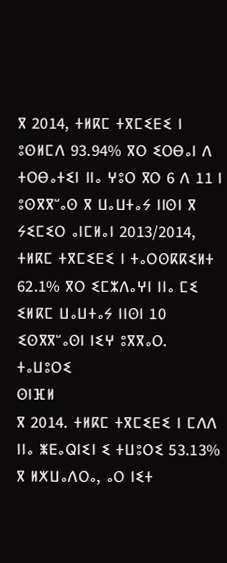ⴳ 2014, ⵜⵍⴽⵎ ⵜⴳⵎⵉⴹⵉ ⵏ ⵓⵙⵍⵎⴷ 93.94% ⴳⵔ ⵉⵔⴱⴰⵏ ⴷ ⵜⵔⴱⴰⵜⵉⵏ ⵏⵏⴰ ⵖⵓⵔ ⴳⵔ 6 ⴷ 11 ⵏ ⵓⵙⴳⴳⵯⴰⵙ ⴳ ⵡⴰⵡⵜⴰⵢ ⵏⵏⵙⵏ ⴳ ⵢⵉⵎⵉⵔ ⴰⵏⵎⵍⴰⵏ 2013/2014, ⵜⵍⴽⵎ ⵜⴳⵎⵉⴹⵉ ⵏ ⵜⴰⵔⵙⴽⴽⵉⵍⵜ 62.1% ⴳⵔ ⵉⵎⵣⴷⴰⵖⵏ ⵏⵏⴰ ⵎⵉ ⵉⵍⴽⵎ ⵡⴰⵡⵜⴰⵢ ⵏⵏⵙⵏ 10 ⵉⵙⴳⴳⵯⴰⵙⵏ ⵏⵉⵖ ⵓⴳⴳⴰⵔ.
ⵜⴰⵡⵓⵔⵉ
ⵙⵏⴼⵍ
ⴳ 2014. ⵜⵍⴽⵎ ⵜⴳⵎⵉⴹⵉ ⵏ ⵎⴷⴷ ⵏⵏⴰ ⵥⴹⴰⵕⵏⵉⵏ ⵉ ⵜⵡⵓⵔⵉ 53.13% ⴳ ⵍⵅⵡⴰⴷⵔⴰ, ⴰⵔ ⵏⵉⵜ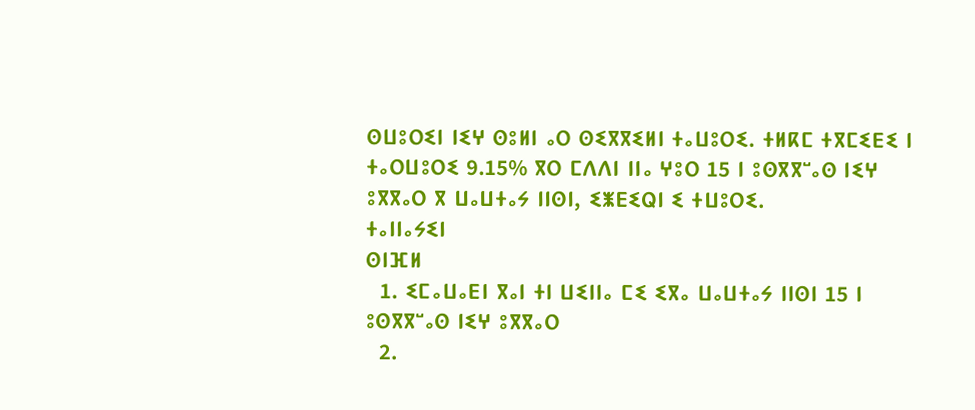ⵙⵡⵓⵔⵉⵏ ⵏⵉⵖ ⵙⵓⵍⵏ ⴰⵔ ⵙⵉⴳⴳⵉⵍⵏ ⵜⴰⵡⵓⵔⵉ. ⵜⵍⴽⵎ ⵜⴳⵎⵉⴹⵉ ⵏ ⵜⴰⵔⵡⵓⵔⵉ 9.15% ⴳⵔ ⵎⴷⴷⵏ ⵏⵏⴰ ⵖⵓⵔ 15 ⵏ ⵓⵙⴳⴳⵯⴰⵙ ⵏⵉⵖ ⵓⴳⴳⴰⵔ ⴳ ⵡⴰⵡⵜⴰⵢ ⵏⵏⵙⵏ, ⵉⵥⴹⵉⵕⵏ ⵉ ⵜⵡⵓⵔⵉ.
ⵜⴰⵏⵏⴰⵢⵉⵏ
ⵙⵏⴼⵍ
  1. ⵉⵎⴰⵡⴰⴹⵏ ⴳⴰⵏ ⵜⵏ ⵡⵉⵏⵏⴰ ⵎⵉ ⵉⴳⴰ ⵡⴰⵡⵜⴰⵢ ⵏⵏⵙⵏ 15 ⵏ ⵓⵙⴳⴳⵯⴰⵙ ⵏⵉⵖ ⵓⴳⴳⴰⵔ
  2.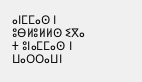ⴰⵏⵎⵎⴰⵙ ⵏ ⵓⴱⵍⵓⵍⵍⵙ ⵉⴳⴰ ⵜ ⵓⵏⴰⵎⵎⴰⵙ ⵏ ⵡⴰⵔⵔⴰⵡⵏ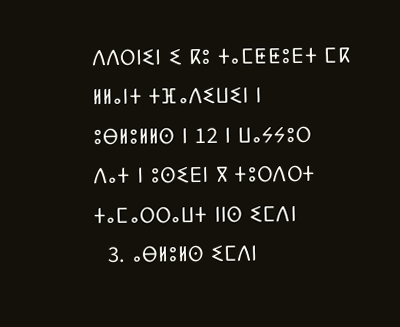ⴷⴷⵔⵏⵉⵏ ⵉ ⴽⵓ ⵜⴰⵎⵟⵟⵓⴹⵜ ⵎⴽ ⵍⵍⴰⵏⵜ ⵜⴼⴰⴷⵉⵡⵉⵏ ⵏ ⵓⴱⵍⵓⵍⵍⵙ ⵏ 12 ⵏ ⵡⴰⵢⵢⵓⵔ ⴷⴰⵜ ⵏ ⵓⵙⵉⴹⵏ ⴳ ⵜⵓⵔⴷⵔⵜ ⵜⴰⵎⴰⵔⵔⴰⵡⵜ ⵏⵏⵙ ⵉⵎⴷⵏ
  3. ⴰⴱⵍⵓⵍⵙ ⵉⵎⴷⵏ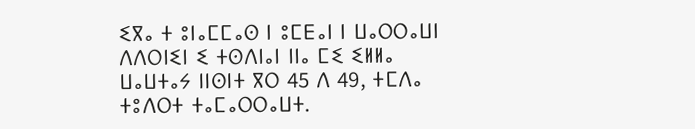ⵉⴳⴰ ⵜ ⵓⵏⴰⵎⵎⴰⵙ ⵏ ⵓⵎⴹⴰⵏ ⵏ ⵡⴰⵔⵔⴰⵡⵏ ⴷⴷⵔⵏⵉⵏ ⵉ ⵜⵙⴷⵏⴰⵏ ⵏⵏⴰ ⵎⵉ ⵉⵍⵍⴰ ⵡⴰⵡⵜⴰⵢ ⵏⵏⵙⵏⵜ ⴳⵔ 45 ⴷ 49, ⵜⵎⴷⴰ ⵜⵓⴷⵔⵜ ⵜⴰⵎⴰⵔⵔⴰⵡⵜ.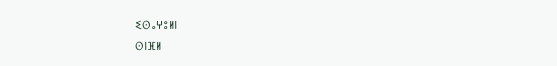ⵉⵙⴰⵖⵓⵍⵏ
ⵙⵏⴼⵍ